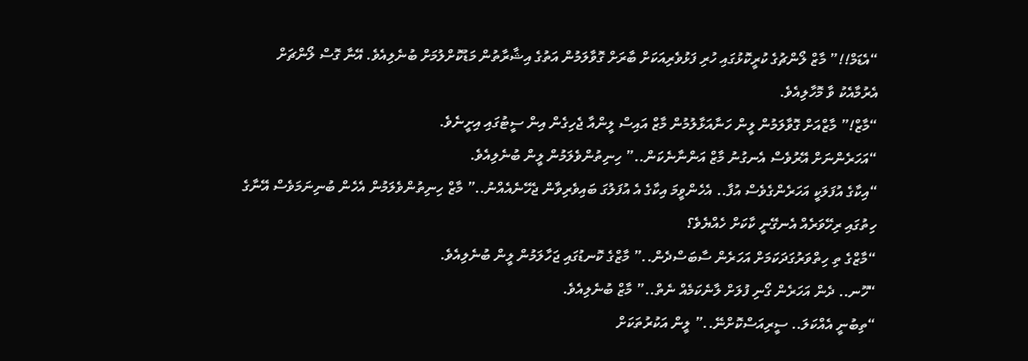“އެޑަމް!!” މާޒް ލޯންޗުގެ ކުރީކޮޅުގައި ހުރި ފަޅުވެރިއަކަށް ބާރަށް ގޮވާލަމުން އަތުގެ އިޝާރާތުން މަޑުކޮށްލުމަށް ބުނެލިއެވެ. އޭނާ ގޮސް ލޯންޗަށް އެރުމާއެކު ވާ މޮހާލިއެވެ.
“މާޒް!” މާޒްއަށް ގޮވާލަމުން ލީން ހަނާއަޅާލުމުން މާޒް އައިސް ލީންއާ ޖެހިގެން އިން ސީޓުގައި އިށީނެވެ.
“އަހަރެންނަށް އޭރުވެސް އެނގުނު މާޒް އަންނާނެކަން..” ހިނިތުންވެލަމުން ލީން ބުނެލިއެވެ.
“އިކާގެ އުފަލަކީ އަހަރެންގެވެސް އުފާ.. އެހެންވީމަ އިކާގެ އެ އުފަލުގަ ބައިވެރިވާން ޖެހޭނެއެއްނު..” މާޒް ހިނިތުންވެލަމުން އެހެން ބުނިނަމަވެސް އޭނާގެ ހިތުގައި ރިހޭވަރެއް އެނގޭނީ ކާކަށް ހެއްޔެވެ؟
“މާޒްގެ ތި ހިތްވަރުގަދަކަމަށް އަހަރެން ސާބަސްދެން..” މާޒްގެ ކޮނޑުގައި ޖަހާލަމުން ލީން ބުނެލިއެވެ.
“ހޫނ.. ދެން އަހަރެން ގޯނި ފުލަށް ލާނެކަމެއް ނެތް..” މާޒް ބުނެލިއެވެ.
“ތިބުނީ އެއްކަލަ.. ސީރިއަސްކޮށްނޭ..” ލީން އަކުރުތަކަށް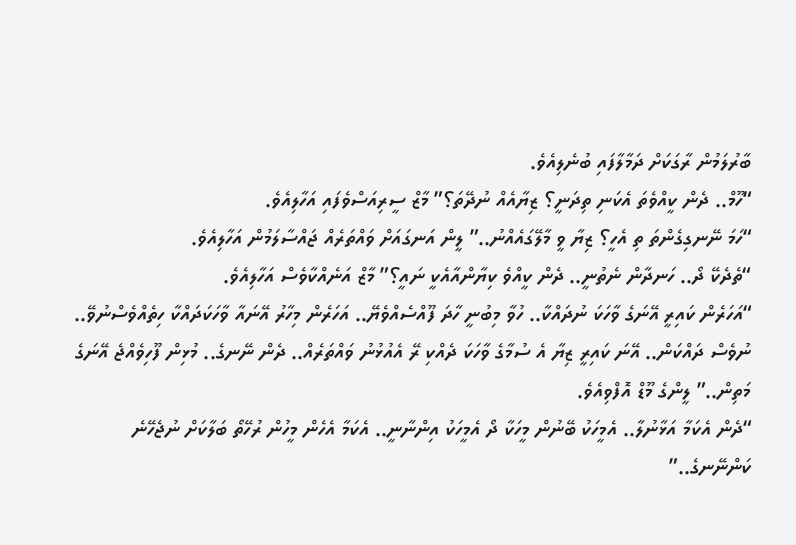ބާރުލަމުން ރާގަކަށް ދަމާލާފައި ބުނެލިއެވެ.
“ހޫމް.. ދެން ކީއްވެތަ އެކަނި ތިދަނީ؟ ޒިޔާއެއް ނުދޭތަ؟” މާޒް ސީރިއަސްވެފައި އަހާލިއެވެ.
“ހަމަ ނޭނގިގެންތަ ތި އެހީ؟ ޒިޔާ ވީ މާލޭގައެއްނު..” ލީން އަނގައަށް ވައްތަރެއް ޖައްސާލަމުން އަހާލިއެވެ.
“ތެދެކޭ ދޯ.. ހަނދާން ނެތުނީ.. ދެން ކީއްވެ ކިޔާންއާއެކީ ނައީ؟” މާޒް އަނެއްކާވެސް އަހާލިއެވެ.
“އަހަރެން ކައިރީ އޭނަގެ ވާހަކަ ނުދައްކާ.. ހުވާ މިބުނީ ހާދަ ފޫއްސެއްވެޔޭ.. އަހަރެން މިހާރު އޭނައާ ވާހަކަދައްކާ ހިތެއްވެސްނުވޭ.. ނުވެސް ދައްކަން.. އޭނަ ކައިރީ ޒިޔާ އެ ސުމާގެ ވާހަކަ ދެއްކި ރޭ އެއުޅުނު ވައްތަރެއް.. ދެން ނޭނގެ.. މުޅިން ފޫހިވެއްޖެ އޭނަގެ މަތިން..” ލީންގެ މޫޑް އޮފްވިއެވެ.
“ދެން އެކަމާ އަޅާނުލާ.. އެމީހަކު ބޭނުން މީހަކާ ދޯ އެމީހަކު އިންނާނީ.. އެކަމާ އެހެން މީހުން ރުހޭތޯ ބަލާކަށް ނުޖެހޭނެ ކަންނޭނގެ..”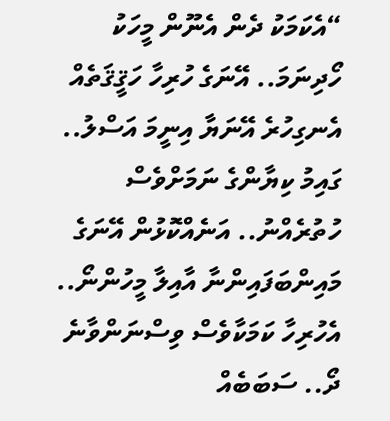“އެކަމަކު ދެން އެނޫން މީހަކު ހޯދިނަމަ.. އޭނަގެ ހުރިހާ ހަޤީޤަތެއް އެނގިހުރެ އޭނަޔާ އިނީމަ އަސްލު.. ގައިމު ކިޔާންގެ ނަމަށްވެސް ހުތުރެއްނު.. އަނެއްކޮޅުން އޭނަގެ މައިންބަފައިންނާ އާއިލާ މީހުންނޯ.. އެހުރިހާ ކަމަކާވެސް ވިސްނަންވާނެ ދޯ.. ސަބަބެއް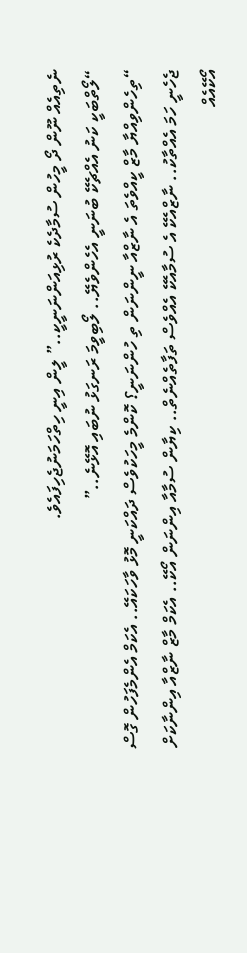ނެތިއެއް ނޫން ދޯ މީހުން ސުމާދެކެ ރުޅިއަންނަނީކީ..” ލީން އިނީ ހިތްހަމަނުޖެހިފައެވެ.
“ލޯތްބަކީ ކަނު އެއްޗެކޭ ބުނަނީ އެހެންވެޔޭ.. ލޯބިވީމަ ރަނގަޅު ނުބައި އޮޅޭނެ..”
“ތިހެންވިއްޔާ މާޒް ކީއްވެތަ އެ ނާޒްއާ ނީންނަން ތި ހުންނަނީ؟ ކޮންމެ މީހަކުވެސް ދައްކަނީ މޮޅު ވާހަކައޭ.. އެކަމް އެންމެފަހުން ގޮސް ޖެހެނީ ހަމަ އެއްތާކު.. ނާޒްއެކޭ އެ ސުމާއެކޭ އެއްވެސް ތަފާތެއްނެތް.. ކިޔާން ސުމާއާ އިންނަން އޯކޭ.. އެކަމް މާޒް ނާޒްއާ އިންނާކަށް އޯކޭއެއް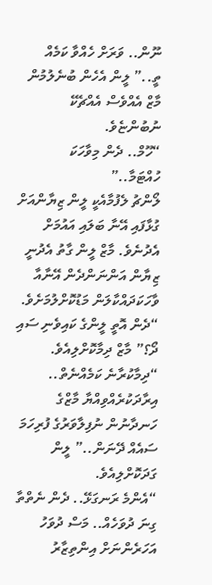ނޫން.. ވަރަށް ހެއްވާ ކަމެއް ތީ..” ލީން އެހެން ބުނެލުމުން މާޒް އެއްވެސް އެއްޗެކޭ ނުބުންޏެވެ.
“ހޫމް.. ދެން މިވާހަކަ ހުއްޓަމާ..”
ލޯންޗު ލެފުމާއެކީ ލީން ޒިޔާންއަށް ގުޅާފައި އޭނާ ބަލައި އައުމަށް އެދުނެވެ. މާޒް ލީން ގާތު އެދުނީ ޒިޔާން އަންނަންދެން އޭނާއާ ވާހަކަދައްކާލަން މަޑުކޮށްލުމަށެވެ.
“ދެން އޮތީ ލީންގެ ކައިވެނި ސައި ދޯ؟” މާޒް ދިމާކޮށްލިއެވެ.
“ދިމާކުރާނެ ކަމެއްނެތް.. އިރާދަކުރެއްވިއްޔާ މާޒްގެ ހަނދާނުން ނުފިލާވަރުގެ ފުރިހަމަ ސައެއް ދޭނަން..” ލީން ގަދަކޮށްލިއެވެ.
“އެންމެ ރަނގަޅޭ.. ދެން ނެތްތާ ގިނަ ދުވަހެއް.. މަސް ދުވަހު އަހަރެންނަށް އިންތިޒާރު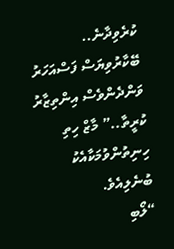ކުރެވިދާނެ.. ބޭކާރުވިޔަސް ފަސްއަހަރު ވަންދެންވެސް އިންތިޒާރު ކުރީތާ..” މާޒް ހިތި ހިނިތުންވުމަކާއެކު ބުނެލިއެވެ.
“ލޯބި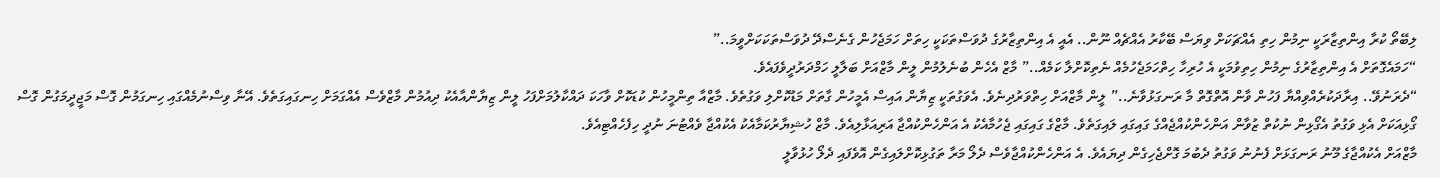ލިބޭތޯ ކުރާ އިންތިޒާރަކީ ނިމުން ހިތި އެއްޗަކަށް ވިޔަސް ބޭކާރު އެއްޗެއް ނޫން.. އެއީ އެ އިންތިޒާރުގެ ދުވަސްތަކަކީ ހިތަށް ހަމަޖެހުން ގެނެސްދޭ ދުވަސްތަކަކަށްވީމަ..”
“ހަމައެގޮތަށް އެ އިންތިޒާރުގެ ނިމުން ހިތިވުމަކީ އެ ހުރިހާ ހިތްހަމަޖެހުމެއް ނެތިކޮށްލާ ކަމެއް..” މާޒް އެހެން ބުނެލުމުން ލީން މާޒްއަށް ބަލާލީ ހަމްދަރުދީވެފައެވެ.
“ދެރަނުވޭ.. އިރާދަކުރެއްވިއްޔާ ފަހުން ވާން އޮތްގޮތް މާ ރަނގަޅުވާނެ..” ލީން މާޒްއަށް ހިތްވަރުދިނެވެ. އެވަގުތަކީ ޒިޔާން އައިސް އެމީހުން ގާތަށް މަޑުކޮށްލި ވަގުތެވެ. މާޒްއާ ތިންމީހުން ކުޑަކޮށް ވާހަކަ ދައްކާލުމަށްފަހު ލީން ޒިޔާންއާއެކު ދިއުމުން މާޒްވެސް އެއްގަމަށް ހިނގައިގަތެވެ. އޭނާ ވިސްނުމެއްގައި ހިނގަމުން ގޮސް މަޖީދީމަގުން ގޮސް ގޯޅިއަކަށް އެޅި ވަގުތު އެގޯޅިން ނުކުތް ޒުވާން އަންހެންކުއްޖެއްގެ ގައިގައި ލައިގަތެވެ. މާޒްގެ ގައިގައި ޖެހުމާއެކު އެ އަންހެންކުއްޖާ އަރިއަޅާލިއެވެ. މާޒް ހުޝިޔާރުކަމާއެކު އެކުއްޖާ ވެއްޓުނަ ނުދީ ހިފެހެއްޓިއެވެ.
މާޒްއަށް އެކުއްޖާގެ މޫނު ރަނގަޅަށް ފެނުނު ވަގުތު ދެބުމަ ގޮށްޖެހިގެން ދިޔައެވެ. އެ އަންހެންކުއްޖާވެސް ދެލޯ މަރާ ތަގުޅިކޮށްލައިގެން އޮވެފައި ދެލޯ ހުޅުވާލީ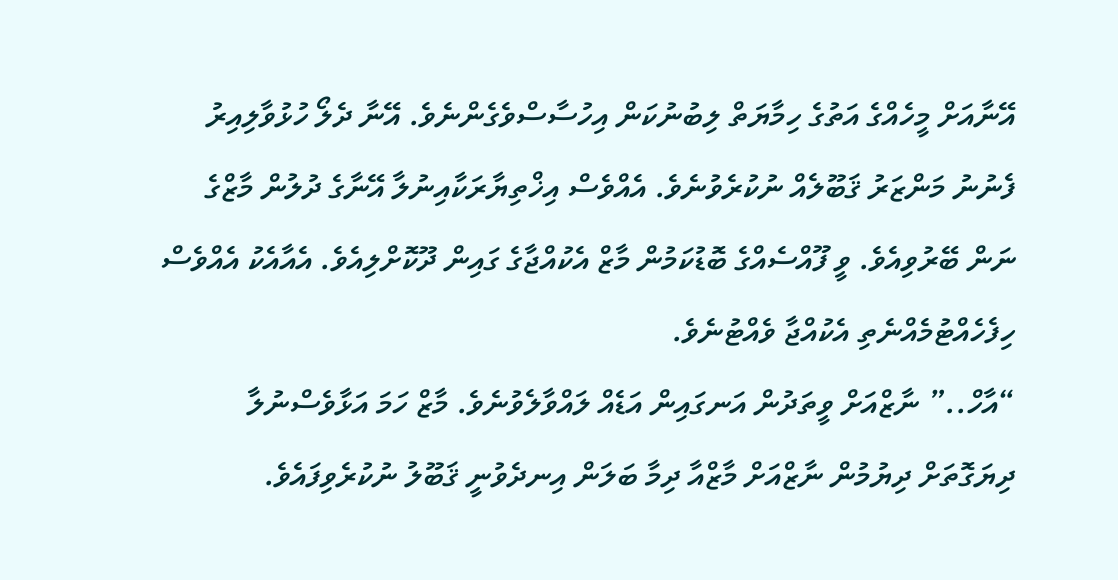އޭނާއަށް މީހެއްގެ އަތުގެ ހިމާޔަތް ލިބުނުކަން އިހުސާސްވެގެންނެވެ. އޭނާ ދެލޯ ހުޅުވާލިއިރު ފެނުނު މަންޒަރު ޤަބޫލެއް ނުކުރެވުނެވެ. އެއްވެސް އިޚްތިޔާރަކާއިނުލާ އޭނާގެ ދުލުން މާޒްގެ ނަން ބޭރުވިއެވެ. ވީ ފޫއްސެއްގެ ބޮޑުކަމުން މާޒް އެކުއްޖާގެ ގައިން ދޫކޮށްލިއެވެ. އެއާއެކު އެއްވެސް ހިފެހެއްޓުމެއްނެތި އެކުއްޖާ ވެއްޓުނެވެ.
“އާހް..” ނާޒްއަށް ވީތަދުން އަނގައިން އަޑެއް ލައްވާލެވުނެވެ. މާޒް ހަމަ އަޅާވެސްނުލާ ދިޔަގޮތަށް ދިޔުމުން ނާޒްއަށް މާޒްއާ ދިމާ ބަލަން އިނދެވުނީ ޤަބޫލު ނުކުރެވިފައެވެ.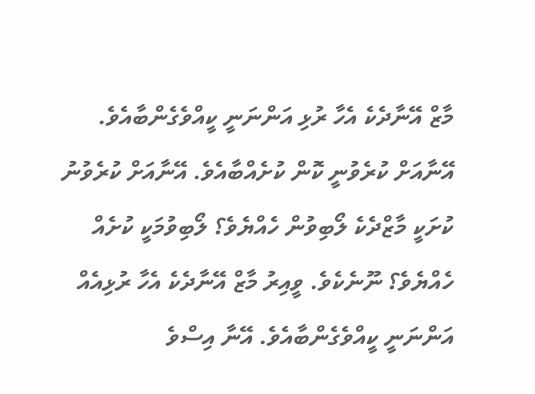މާޒް އޭނާދެކެ އެހާ ރުޅި އަންނަނީ ކީއްވެގެންބާއެވެ. އޭނާއަށް ކުރެވުނީ ކޮން ކުށެއްބާއެވެ. އޭނާއަށް ކުރެވުނު ކުށަކީ މާޒްދެކެ ލޯބިވުން ހެއްޔެވެ؟ ލޯބިވުމަކީ ކުށެއް ހެއްޔެވެ؟ ނޫނެކެވެ. ވީއިރު މާޒް އޭނާދެކެ އެހާ ރުޅިއެއް އަންނަނީ ކީއްވެގެންބާއެވެ. އޭނާ އިސްވެ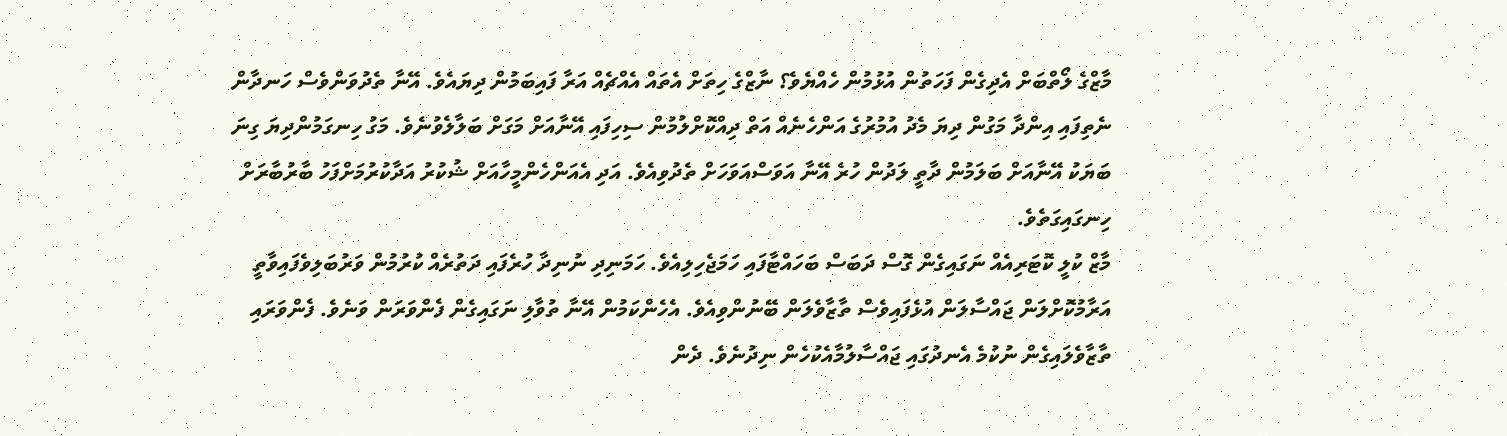މާޒްގެ ލޯތްބަށް އެދިގެން ފަހަތުން އުޅުމުން ހެއްޔެވެ؟ ނާޒްގެ ހިތަށް އެތައް އެއްޗެއް އަރާ ފައިބަމުން ދިޔައެވެ. އޭނާ ތެދުވަންވެސް ހަނދާން ނެތިފައި އިންދާ މަގުން ދިޔަ މެދު އުމުރުގެ އަންހެނެއް އަތް ދިއްކޮށްލުމުން ސިހިފައި އޭނާއަށް މަގަށް ބަލާލެވުނެވެ. މަގު ހިނގަމުންދިޔަ ގިނަ ބަޔަކު އޭނާއަށް ބަލަމުން ދާތީ ލަދުން ހުރެ އޭނާ އަވަސްއަވަހަށް ތެދުވިއެވެ. އަދި އެއަންހެންމީހާއަށް ޝުކުރު އަދާކުރުމަށްފަހު ބާރުބާރަށް ހިނގައިގަތެވެ.
މާޒް ކުލީ ކޮޓަރިއެއް ނަގައިގެން ގޮސް ދަބަސް ބަހައްޓާފައި ހަމަޖެހިލިއެވެ. ހަމަނިދި ނުނިދާ ހުރެފައި ދަތުރެއް ކުރުމުން ވަރުބަލިވެފައިވާތީ އަރާމުކޮށްލަން ޖައްސާލަން އުޅެފައިވެސް ތާޒާވެލަން ބޭނުންވިއެވެ. އެހެންކަމުން އޭނާ ތުވާލި ނަގައިގެން ފެންވަރަން ވަނެވެ. ފެންވަރައި ތާޒާވެލައިގެން ނުކުމެ އެނދުގައި ޖައްސާލުމާއެކުހެން ނިދުނެވެ. ދެން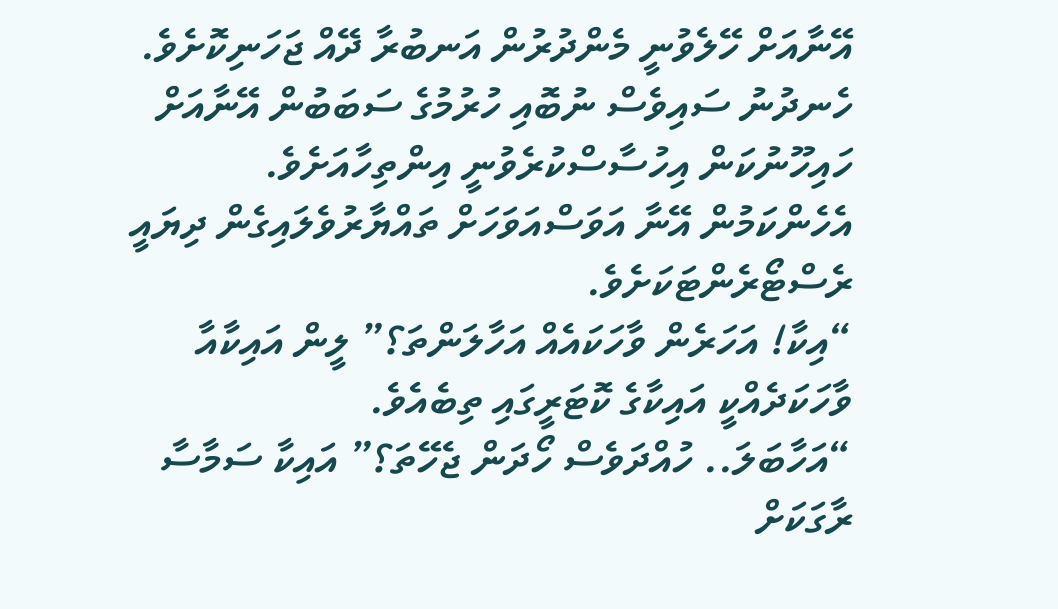އޭނާއަށް ހޭލެވުނީ މެންދުރުން އަނބުރާ ދޭއް ޖަހަނިކޮށެވެ. ހެނދުނު ސައިވެސް ނުބޮއި ހުރުމުގެ ސަބަބުން އޭނާއަށް ހައިހޫނުކަން އިހުސާސްކުރެވުނީ އިންތިހާއަށެވެ. އެހެންކަމުން އޭނާ އަވަސްއަވަހަށް ތައްޔާރުވެލައިގެން ދިޔައީ ރެސްޓޯރެންޓަކަށެވެ.
“އިކާ! އަހަރެން ވާހަކައެއް އަހާލަންތަ؟” ލީން އައިކާއާ ވާހަކަދެއްކީ އައިކާގެ ކޮޓަރީގައި ތިބެއެވެ.
“އަހާބަލަ.. ހުއްދަވެސް ހޯދަން ޖެހޭތަ؟” އައިކާ ސަމާސާ ރާގަކަށް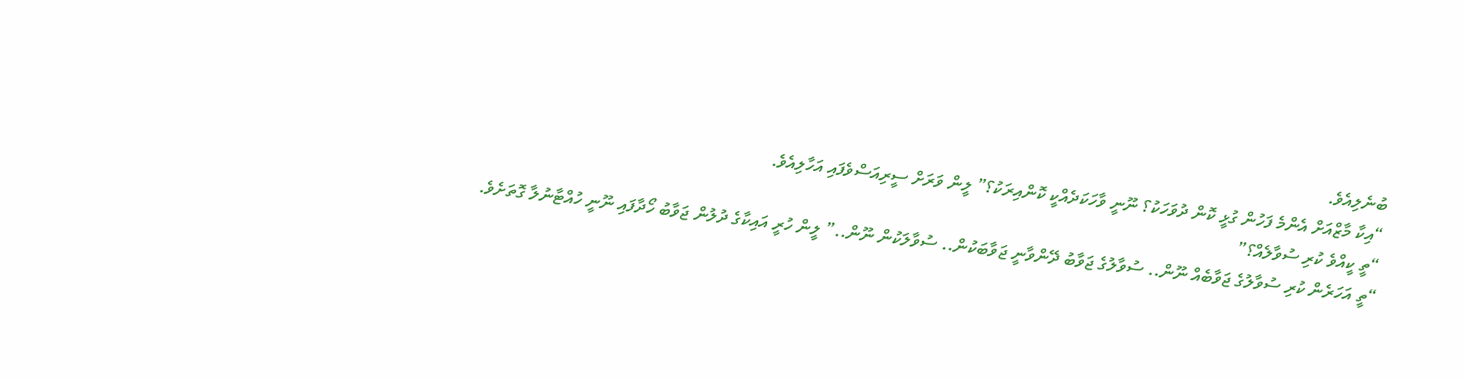ބުނެލިއެވެ.
“އިކާ މާޒްއަށް އެންމެ ފަހުން ގުޅީ ކޮން ދުވަހަކު؟ ނޫނީ ވާހަކަދެއްކީ ކޮންއިރަކު؟” ލީން ވަރަށް ސީރިއަސްވެފައި އަހާލިއެވެ.
“ތީ ކީއްވެ ކުރި ސުވާލެއް؟”
“ތީ އަހަރެން ކުރި ސުވާލުގެ ޖަވާބެއް ނޫން.. ސުވާލުގެ ޖަވާބު ދޭންވާނީ ޖަވާބަކުން.. ސުވާލަކުން ނޫން..” ލީން ހުރީ އައިކާގެ ދުލުން ޖަވާބު ހޯދާފައި ނޫނީ ހުއްޓާނުލާ ގޮތަށެވެ.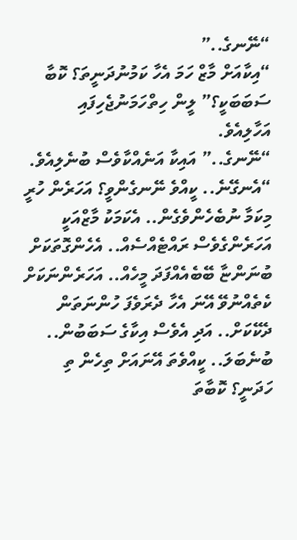“ނޭނގެ..”
“އިކާއަށް މާޒް ހަމަ އެހާ ކަމުނުދަނީތަ؟ ކޮބާ ސަބަބަކީ؟” ލީން ހިތްހަމަނުޖެހިފައި އަހާލިއެވެ.
“ނޭނގެ..” އައިކާ އަނެއްކާވެސް ބުނެލިއެވެ.
“އެނގޭނެ.. ކީއްވެ ނޭނގެންވީ؟ އަހަރެން ހުރީ މިކަމާ ނުބެހެންވެގެން.. އެކަމަކު މާޒްއަކީ އަހަރެންގެވެސް ރައްޓެއްސެއް.. އެހެންގޮތަކަށް ބުނަންޏާ ބޭބެއެއްފަދަ މީހެއް.. އަހަރެންނަކަށް ކެތެއްނުވޭ އޭނަ އެހާ ދެރަވެފަ ހުންނަތަން ދެކޭކަށް.. އަދި އެވެސް އިކާގެ ސަބަބުން.. ބުނެބަލަ.. ކީއްވެތަ އޭނައަށް ތިހެން ތި ހަދަނީ؟ ކޮބާތަ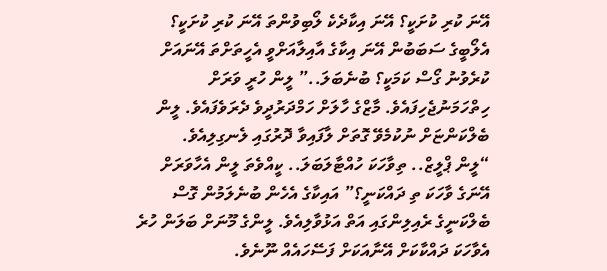އޭނަ ކުރި ކުށަކީ؟ އޭނަ އިކާދެކެ ލޯބިވުންތަ އޭނަ ކުރި ކުށަކީ؟ އެލޯބީގެ ސަބަބުން އޭނަ އިކާގެ އާއިލާއަށްވީ އެހީތަށްތަ އޭނައަށް ކުރެވުނު ގޯސް ކަމަކީ؟ ބުނެބަލަ..” ލީން ހުރީ ވަރަށް ހިތްހަމަނުޖެހިފައެވެ. މާޒްގެ ހާލަށް ހަމްދަރުދީވެ ދެރަވެފައެވެ. ލީން ބެލްކަންޏަށް ނުކުމެވޭ ގޮތަށް ލާފައިވާ ދޮރުގައި ލެނގިލިއެވެ.
“ލީން ޕްލީޒް.. ތިވާހަކަ ހުއްޓާލަބަލަ.. ކީއްވެތަ ލީން އެހާވަރަށް އޭނަގެ ވާހަކަ ތި ދައްކަނީ؟” އައިކާގެ އެހެން ބުނެލަމުން ގޮސް ބެލްކަނީގެ ރެއިލިންގައި އަތް އަޅުވާލިއެވެ. ލީންގެ މޫނަށް ބަލަން ހުރެ އެވާހަކަ ދައްކާކަށް އޭނާއަކަށް ފަސޭހައެއް ނޫނެވެ.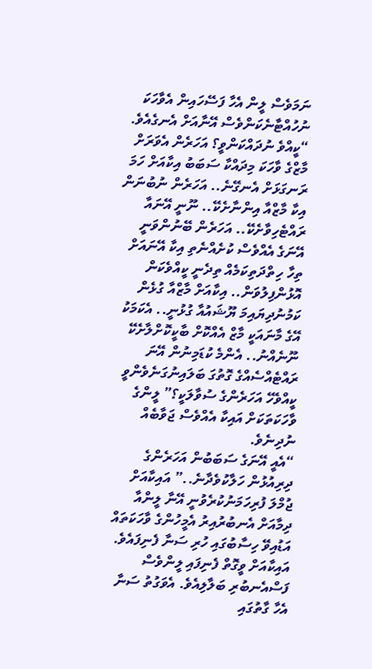ނަމަވެސް ލީން އެހާ ފަސޭހައިން އެވާހަކަ ނުހުއްޓާނެކަންވެސް އޭނާއަށް އެނގެއެވެ.
“ކީއްވެ ނުދައްކަންވީ؟ އަހަރެން އެވަރަށް މާޒްގެ ވާހަކަ މިދައްކާ ސަބަބު އިކާއަށް ހަމަ ރަނގަޅަށް އެނގޭނެ.. އަހަރެން ނުބުނަން އިކާ މާޒްއާ އިންނާށެކޭ.. ނޫނީ އޭނައާ ރައްޓެހިވާށެކޭ.. އަހަރެން ބޭނުންވަނީ އޭނަގެ އެއްވެސް ކުށެއްނެތި އިކާ އޭނައަށް ތިހާ ހިތްދަތިކަމެއް ތިދެނީ ކީއްވެކަން އޮޅުންފިލުވަން.. އިކާއަށް މާޒްއާ ގުޅެން ކަމުނުދިޔައިމަ ޔޫޝައުއާ ގުޅުނީ.. އެކަމަކު އޭގެ މާނައަކީ މާޒް އެއްކޮށް ބާކީކޮށްލާށެކޭ ނޫނެއްނު.. އެންމެ ކުޑަމިނުން އޭނަ ރައްޓެއްސެއްގެ ގޮތުގަ ބަލައިނުގަނެވެންވީ ކީއްވެހޭ އަހަރެންގެ ސުވާލަކީ؟” ލީންގެ ވާހަކަތަކަށް އައިކާ އެއްވެސް ޖަވާބެއް ނުދިނެވެ.
“އެއީ އޭނަގެ ސަބަބުން އަހަރެންގެ ދިރިއުޅުން ހަލާކުވެދާނެ..” އައިކާއަށް ޖުމްލަ ފުރިހަމަނުކުރެވުނީ އޭނާ ލީންއާ ދިމާއަށް އެނބުރުއިރު އެމީހުންގެ ވާހަކަތައް އަޑުއިވޭ ހިސާބުގައި ހުރި ސަނާ ފެނިފައެވެ. އައިކާއަށް ވީގޮތް ފެނިފައި ލީންވެސް ފަސްއެނބުރި ބަލާލިއެވެ. އެވަގުތު ސަނާ އެހާ ގާތުގައި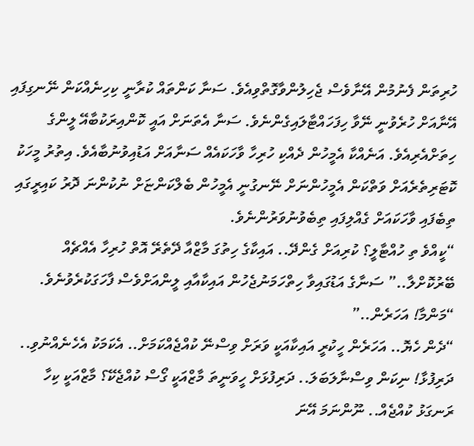ހުރިތަން ފެނުމުން އޭނާވެސް ޖެހިލުންވާގޮތްވިއެވެ. ސަނާ ކަންތައް ކުރާނީ ކިހިނެއްކަން ނޭނގިފައި އޭނާއަށް ހުރެވުނީ ނޭވާ ހިފަހައްޓާލައިގެންނެވެ. ސަނާ އެތަނަށް އައީ ކޮންއިރަކުބާއޭ ލީންގެ ހިތަށްއެރިއެވެ. އަނެއްކާ އެމީހުން ދެއްކި ހުރިހާ ވާހަކައެއް ސަނާއަށް އަޑުއިވުނުބާއެވެ. އިތުރު މީހަކު ކޮޓަރިތެރެއަށް ވަތްކަން އެމީހުންނަށް ނޭނގުނީ އެމީހުން ބެލްކަންޏަށް ނުކުންނަ ދޮރު ކައިރީގައި ތިބެފައި ވާހަކައަށް ގެއްލިފައި ތިބެވުނުވަރުންނެވެ.
“ކީއްވެ ތި ހުއްޓާލީ؟ ކުރިއަށް ގެންދޭ.. އައިކާގެ ހިތުގަ މާޒްއާ ދޭތެރޭ އޮތް ހުރިހާ އެއްޗެއް ބޭރުކޮށްލާ..” ސަނާގެ އަޑުގައިވާ ހިތްހަމަނުޖެހުން އައިކާއާއި ލީންއަށްވެސް ފާހަގަކުރެވުނެވެ.
“މަންމާ! އަހަރެން..”
“ދެން ހެޔޮ.. އަހަރެން ހީކުރީ އައިކާއަކީ ވަރަށް ވިސްނޭ ކުއްޖެއްކަމަށް.. އެކަމަކު އެހެނެއްނުވި.. ދަރިފުޅާ! ނިކަން ވިސްނާލަބަލަ.. ދަރިފުޅަށް ހީވަނީތަ މާޒްއަކީ ގޯސް ކުއްޖެކޭ؟ މާޒްއަކީ ކިހާ ރަނގަޅު ކުއްޖެއް.. ނޫންނަމަ އޭނަ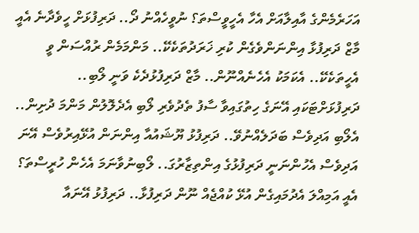އަހަރެމެންގެ އާއިލާއަށް އެހާ އެހީވީސްތަ؟ ނުވީހެއްނު ދޯ.. ދަރިފުޅަށް ހީވެދާނެ އެއީ މާޒް ދަރިފުޅާ އިންނަންވެގެން ކުރި ޚަރަދުތަކެކޭ.. މަންމަމެން ރުއްސަން ވީ އެހީތަކެކޭ.. އެކަމަކު އެހެނެއްނޫން.. މާޒް ދަރިފުޅުދެކެ ވަނީ ލޯބި.. ދަރިފުޅަށްޓަކައި އޭނަގެ ހިތުގައިވާ ސާފު ތެދުވެރި ލޯބި އެދެލޮލުން މަންމަ ދުށިން.. އެލޯބި އަދިވެސް ބަދަލެއްނުވޭ.. ދަރިފުޅު ޔޫޝައުއާ އިންނަން އުޅޭއިރުވެސް އޭނަ އަދިވެސް އެހުންނަނީ ދަރިފުޅުގެ އިންތިޒާރުގަ.. ލޯބިނުވާނަމަ އެހެން ހުރީސްތަ؟ އެއީ އަމިއްލަ އެދުމައިގެން އުޅޭ ކުއްޖެއް ނޫން ދަރިފުޅާ.. ދަރިފުޅު އޭނައާ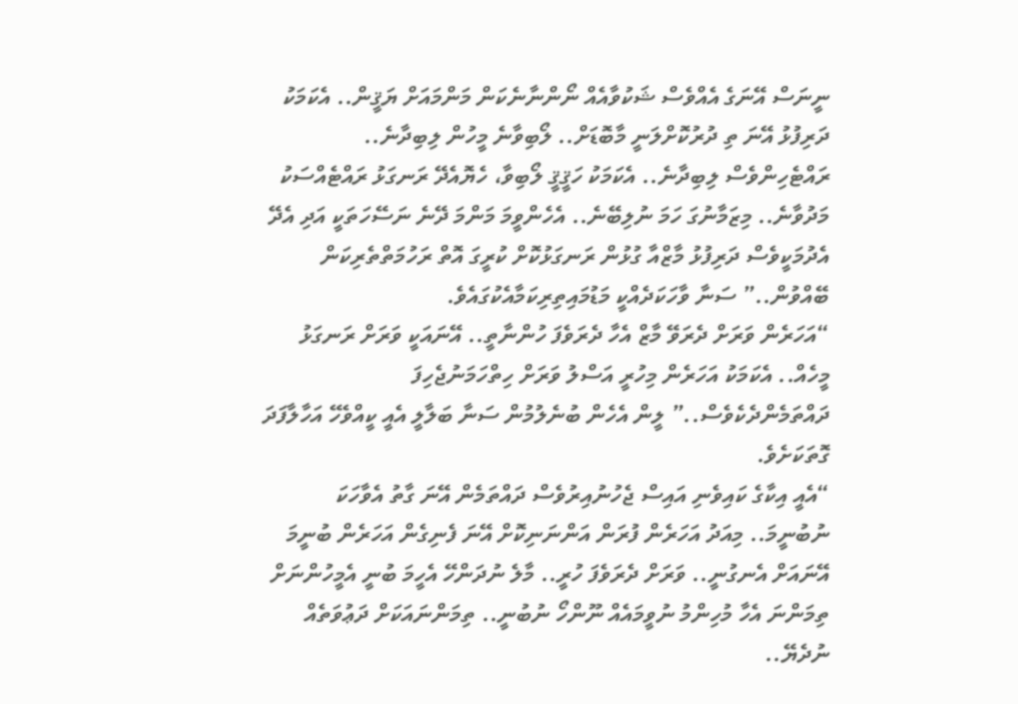ނީނަސް އޭނަގެ އެއްވެސް ޝަކުވާއެއް ނޯންނާނެކަން މަންމައަށް ޔަޤީން.. އެކަމަކު ދަރިފުޅު އޭނަ ތި ދުރުކޮށްލަނީ މާބޮޑަށް.. ލޯބިވާނެ މީހުން ލިބިދާނެ.. ރައްޓެހިންވެސް ލިބިދާނެ.. އެކަމަކު ހަޤީޤީ ލޯބިވާ، ހެޔޮއެދޭ ރަނގަޅު ރައްޓެއްސަކު މަދުވާނެ.. މިޒަމާނުގަ ހަމަ ނުލިބޭނެ.. އެހެންވީމަ މަންމަ ދޭނެ ނަސޭހަތަކީ އަދި އެދޭ އެދުމަކީވެސް ދަރިފުޅު މާޒްއާ ގުޅުން ރަނގަޅުކޮށް ކުރީގަ އޮތް ރަހުމަތްތެރިކަން ބޭއްވުން..” ސަނާ ވާހަކަދެއްކީ މަޑުމައިތިރިކަމާއެކުގައެވެ.
“އަހަރެން ވަރަށް ދެރަވޭ މާޒް އެހާ ދެރަވެފަ ހުންނާތީ.. އޭނައަކީ ވަރަށް ރަނގަޅު މީހެއް.. އެކަމަކު އަހަރެން މިހުރީ އަސްލު ވަރަށް ހިތްހަމަނުޖެހިފަ ދައްތަމެންދެކެވެސް..” ލީން އެހެން ބުނެލުމުން ސަނާ ބަލާލީ އެއީ ކީއްވެހޭ އަހާލާފަދަ ގޮތަކަށެވެ.
“އެއީ އިކާގެ ކައިވެނި އައިސް ޖެހުނުއިރުވެސް ދައްތަމެން އޭނަ ގާތު އެވާހަކަ ނުބުނީމަ.. މިއަދު އަހަރެން ފުރަން އަންނަނިކޮށް އޭނަ ފެނިގެން އަހަރެން ބުނީމަ އޭނައަށް އެނގުނީ.. ވަރަށް ދެރަވެފަ ހުރީ.. މާލެ ނުދަންހޭ އެހީމަ ބުނީ އެމީހުންނަށް ތިމަންނަ އެހާ މުހިންމު ނުވީމައެއް ނޫންހޯ ނުބުނީ.. ތިމަންނައަކަށް ދަޢުވަތެއް ނުދެޔޭ..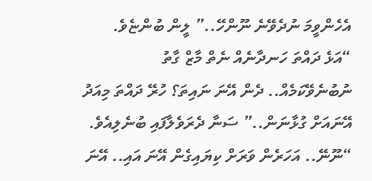އެހެންވީމަ ނުދެވޭނެ ނޫންހޭ..” ލީން ބުންޏެވެ.
“އަޅެ ދައްތަ ހަނދާނެއް ނެތް މާޒް ގާތު ނުބުނެވޭކަމެއް.. ދެން އޭނަ ނައިތަ؟ ހުރޭ ދައްތަ މިއަދު އޭނައަށް ގުޅާނަން..” ސަނާ ދެރަވެލާފައި ބުނެލިއެވެ.
“ނޫނޭ.. އަހަރެން ވަރަށް ކިޔައިގެން އޭނަ އައި.. އޭނަ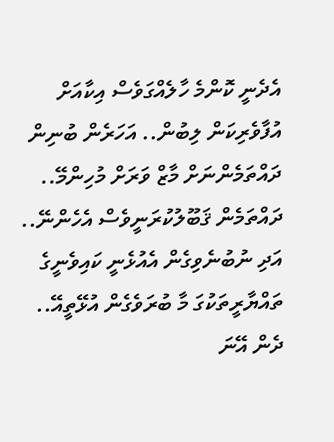އެދެނީ ކޮންމެ ހާލެއްގަވެސް އިކާއަށް އުފާވެރިކަން ލިބުން.. އަހަރެން ބުނިން ދައްތަމެންނަށް މާޒް ވަރަށް މުހިންމޭ.. ދައްތަމެން ޤަބޫލުކުރަނީވެސް އެހެންނޭ.. އަދި ނުބުނެވިގެން އެއުޅެނީ ކައިވެނީގެ ތައްޔާރީތަކުގަ މާ ބުރަވެގެން އުޅޭތީއޭ.. ދެން އޭނަ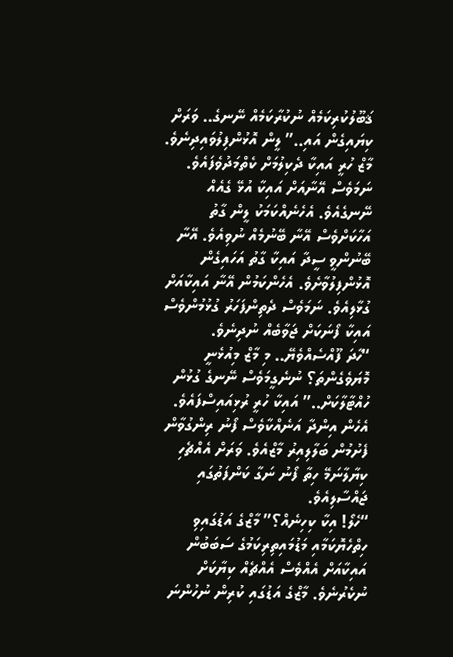ޤަބޫލުކުރިކަމެއް ނުކުރާކަމެއް ނޭނގެ.. ވަރަށް ކިޔައިގެން އައި..” ލީން އޮޅުންފިލުވައިދިނެވެ.
މާޒް ހުރީ އައިކާ ދެކިލުމަށް ކެތްމަދުވެފައެވެ. ނަމަވެސް އޭނާއަށް އައިކާ އުޅޭ ގެއެއް ނޭނގެއެވެ. އެހެނެއްކަމަކު ލީން ގާތު އަހާކަށްވެސް އޭނާ ބޭނުމެއް ނުވިއެވެ. އޭނާ ބޭނުންވީ ސީދާ އައިކާ ގާތު އަހައިގެން އޮޅުންފިލުވާށެވެ. އެހެންކަމުން އޭނާ އައިކާއަށް ގުޅާލިއެވެ. ނަމަވެސް ދެތިންފަހަރު ގުޅުމުންވެސް އައިކާ ފޯނަކަށް ޖަވާބެއް ނުދިނެވެ.
“ހާދަ ފޫއްސެއްވެޔޭ.. މި މާޒް މިއުޅެނީ މޮޔަވެގެންތަ؟ ނުނެގީމަވެސް ނޭނގެ ގުޅުން ހުއްޓާލާކަށް..” އައިކާ ހުރީ ރުޅިއައިސްފައެވެ. އެހެން އިންދާ އަނެއްކާވެސް ފޯނު ރިންގުވާން ފެށުމުން ބަލާލިއިރު މާޒްއެވެ. ވަރަށް އެއްޗެހި ކިޔާލާނަމޭ ހިތާ ފޯނު ނަގާ ކަންފަތުގައި ޖައްސާލިއެވެ.
“ހެލޯ! އިކާ ކިހިނެއް؟” މާޒްގެ އަޑުގައިވި ހިތްހެޔޮކަމާއި މަޑުމައިތިރިކަމުގެ ސަބަބުން އައިކާއަށް އެއްވެސް އެއްޗެއް ކިޔާކަށް ނުކެރުނެވެ. މާޒްގެ އަޑުގައި ކުރިން ނުހުންނަ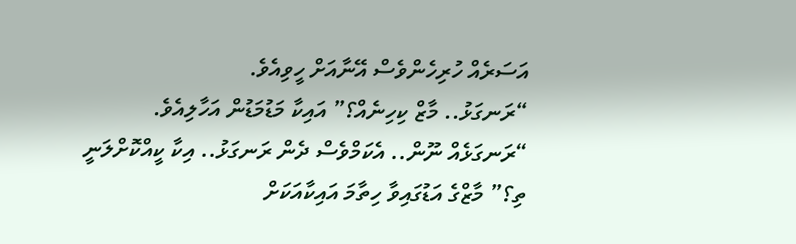އަސަރެއް ހުރިހެންވެސް އޭނާއަށް ހީވިއެވެ.
“ރަނގަޅު.. މާޒް ކިހިނެއް؟” އައިކާ މަޑުމަޑުން އަހާލިއެވެ.
“ރަނގަޅެއް ނޫން.. އެކަމްވެސް ދެން ރަނގަޅު.. އިކާ ކީއްކޮށްލަނީ ތި؟” މާޒްގެ އަޑުގައިވާ ހިތާމަ އައިކާއަކަށް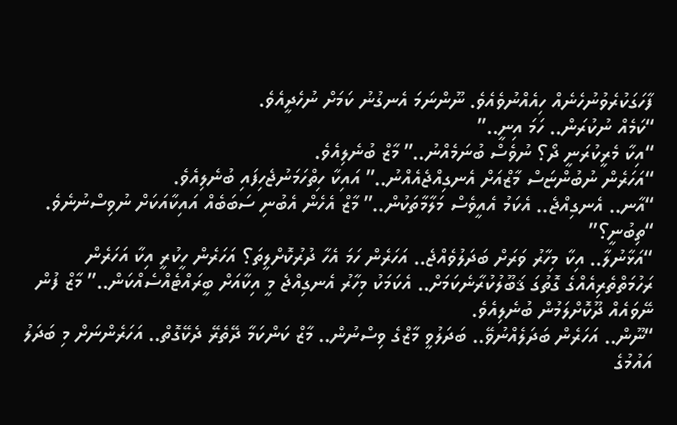ފާހަގަކުރެވުނުހެނެއް ހިއެއްނުވެއެވެ. ނޫންނަމަ އެނގުނު ކަމަށް ނުހެދީއެވެ.
“ކަމެއް ނުކުރަން.. ހަމަ އިނީ..”
“އިކާ މެރީކުރަނީ ދޯ؟ ނުވެސް ބުނަމެއްނު..” މާޒް ބުނެލިއެވެ.
“އަހަރެން ނުބުންޏަސް މާޒްއަށް އެނގިއްޖެއެއްނު..” އައިކާ ހިތްހަމަނުޖެހިފައި ބުނެލިއެވެ.
“އާނ.. އެނގިއްޖެ.. އެކަމު އެއީވެސް މަލާމާތަކުން..” މާޒް އެހެން އެބުނި ސަބަބެއް އައިކާއަކަށް ނުވިސްނުނެވެ.
“ތިބުނީ؟”
“އަޅާނުލާ.. އިކާ މިހާރު ވަރަށް ބަދަލުވެއްޖެ.. އަހަރެން ހަމަ އެހާ ދުރުކޮށްލީތަ؟ އަހަރެން ހީކުރީ އިކާ އަހަރެން ރަހުމަތްތެރިއެއްގެ ގޮތުގަ ޤަބޫލުކުރާނެކަމަށް.. އެކަމަކު މިހާރު އެނގިއްޖެ މީ އިކާއަށް ބީރައްޓެއްސެއްކަން..” މާޒް ފުން ނޭވައެއް ދޫކޮށްލަމުން ބުނެލިއެވެ.
“ނޫން.. އަހަރެން ބަދަލެއްނުވޭ.. ބަދަލުވީ މާޒްގެ ވިސްނުން.. މާޒް ކަންކަމާ ދޭތެރޭ ދެކޭގޮތް.. އަހަރެންނަށް މި ބަދަލު އައުމުގެ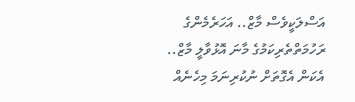އަސްލަކީވެސް މާޒް.. އަހަރެމެންގެ ރަހުމަތްތެރިކަމުގެ މާނަ އޮޅުވާލީ މާޒް.. އެކަން އެގޮތަށް ނުކުރިނަމަ މިހެނެއް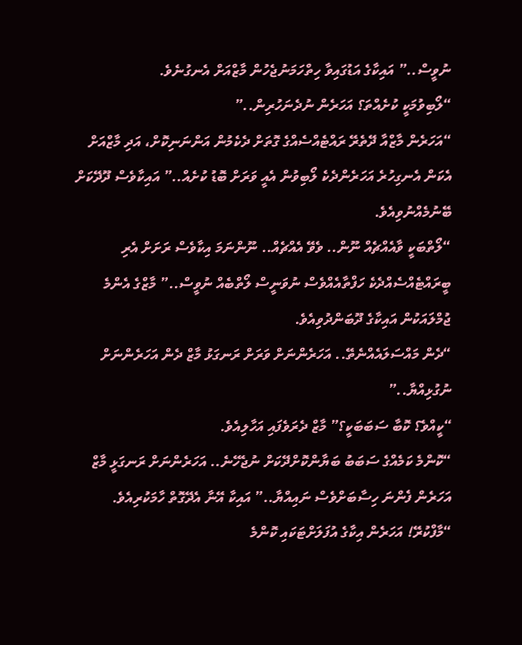ނުވީސް..” އައިކާގެ އަޑުގައިވާ ހިތްހަމަނުޖެހުން މާޒްއަށް އެނގުނެވެ.
“ލޯބިވުމަކީ ކުށެއްތަ؟ އަހަރެން ނުދެނަހުރިން..”
“އަހަރެން މާޒްއާ ދޭތެރޭ ރައްޓެއްސެއްގެ ގޮތަށް ދެކެމުން އަންނަނިކޮށް، އަދި މާޒްއަށް އެކަން އެނގިހުރެ އަހަރެންދެކެ ލޯބިވުން އެއީ ވަރަށް ބޮޑު ކުށެއް..” އައިކާވެސް ދޫދޭކަށް ބޭނުމެއްނުވިއެވެ.
“ލޯތްބަކީ ވާއެއްޗެއް ނޫން.. ވެވޭ އެއްޗެއް.. ނޫންނަމަ އިކާވެސް ރަށަށް އެރި ބީރައްޓެއްސެއްދެކެ ހަފްތާއެއްވެސް ނުވަނީސް ލޯތްބެއް ނުވީސް..” މާޒްގެ އެންމެ ޖުމްލައަކުން އައިކާގެ ދޫބަންދުވިއެވެ.
“ދެން މައްސަލައެއްނެތޭ.. އަހަރެންނަށް ވަރަށް ރަނގަޅު މާޒް ދެން އަހަރެންނަށް ނުގުޅިއްޔާ..”
“ކީއްވެ؟ ކޮބާ ސަބަބަކީ؟” މާޒް ދެރަވެފައި އަހާލިއެވެ.
“ކޮންމެ ކަމެއްގެ ސަބަބު ބަޔާންކޮށްދޭކަށް ނުޖެހޭނެ.. އަހަރެންނަށް ރަނގަޅީ މާޒް އަހަރެން ފެންނަ ހިސާބަށްވެސް ނައިއްޔާ..” އައިކާ އޭނާ އެދޭގޮތް ހާމަކުރިއެވެ.
“މާފްކުރޭ! އަހަރެން އިކާގެ އުފަލަށްޓަކައި ކޮންމެ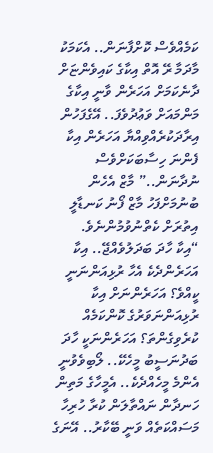ކަމެއްވެސް ކޮށްފާނަން.. އެކަމަކު މާދަމާ ރޭ އޮތް އިކާގެ ކައިވެންޏަށް ދާނެކަމަށް އަހަރެން ވާނީ އިކާގެ މަންމައަށް ވަޢުދުވެފަ.. އޭގެފަހުން އިރާދަކުރެއްވިއްޔާ އަހަރެން އިކާ ފެންނަ ހިސާބަކަށްވެސް ނުދާނަން..” މާޒް އެހެން ބުނުމަށްފަހު މާޒް ފޯނު ކަނޑާލީ އިތުރަށް ކެތްނުވުމުންނެވެ.
“އިކާ ހާދަ ބަދަލުވެއްޖޭ.. އިކާ އަހަރެންދެކެ އެހާ ރުޅިއަންނަނީ ކީއްވެ؟ އަހަރެންނަށް އިކާ ރުޅިއަންނަވަރުގެ ކޮންކަމެއް ކުރެވިގެންތަ؟ އަހަރެންނަކީ ހާދަ ބަދުނަސީބު މީހެކޭ.. ލޯބިވެވުނީ އެންމެ މީހެއްދެކެ.. އެމީހާގެ މަތިން ހަނދާން ނައްތާލަން ކުރާ ހުރިހާ މަސައްކަތެއް ވަނީ ބޭކާރު.. އޭނަގެ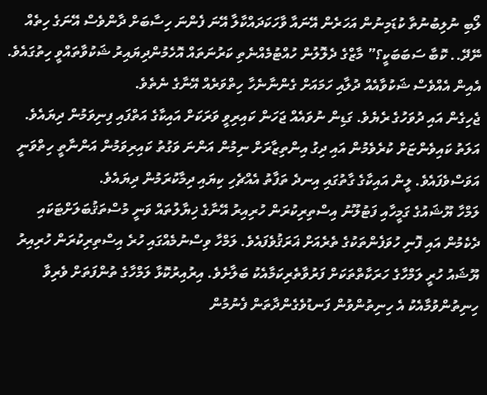ލޯބި ނުލިބުނުތާ ކުޑަމިނުން އަހަރެން އޭނައާ ވާހަކަދައްކާލާ އޭނަ ފެންނަ ހިސާބަށް ދާންވެސް އޭނަގެ ހިތެއް ނޭދޭ.. ކޮބާ ސަބަބަކީ؟” މާޒްގެ ދެލޮލުން ހުއްޓުމެއްނެތި ކަރުނަތައް އޮހެމުންދިޔައިރު ޝަކުވާތައްވީ ހިތުގައެވެ. އެއިން އެއްވެސް ޝަކުވާއެއް ދުލާއި ހަމައަށް ގެންނާނެހާ ހިތްވަރެއް އޭނާގެ ނެތެވެ.
ޖެހިގެން އައި ދުވަހުގެ ރެޔެވެ. ގަޑިން ނުވައެއް ޖަހަން ކައިރިވީ ވަރަކަށް އައިކާގެ އަތްފައި ފިނިވަމުން ދިޔައެވެ. އަލަތު ކައިވެންޏަށް ކުރެވެމުން އައި ދިގު އިންތިޒާރަށް ނިމުން އަންނަ ވަގުތު ކައިރިވަމުން އަންނާތީ ހިތްވަނީ އަވަސްވެފައެވެ. ލީން އައިކާގެ ގާތުގައި އިނދެ ތަފާތު އެއްޗެހި ކިޔައި ދިމާކުރަމުން ދިޔައެވެ.
ލަމްހާ ޔޫޝައުގެ ގަމީހާއި ފަޓުލޫނު އިސްތިރިކުރަން ހުރިއިރު އޭނާގެ ޚިޔާލުތައް ވަނީ މުސްތަޤުބަލަށްޓަކައި ދެކެމުން އައި ފޮނި ހުވަފެންތަކުގެ ތެރެއަށް ޣަރަޤުވެފައެވެ. ލަމްހާ ވިސްނުމެއްގައި ހުރެ އިސްތިރިކުރަން ހުރިއިރު ޔޫޝައު ހުރީ ލަމްހާގެ ހަރަކާތްތަކަށް ފަރުވާތެރިކަމާއެކު ބަލާށެވެ. އިރުއިރުކޮޅާ ލަމްހާގެ ތުންފަތަށް ވެރިވާ ހިނިތުންވުމާއެކު އެ ހިނިތުންވުން ފަނޑުވެގެންދާތަން ފެނުމުން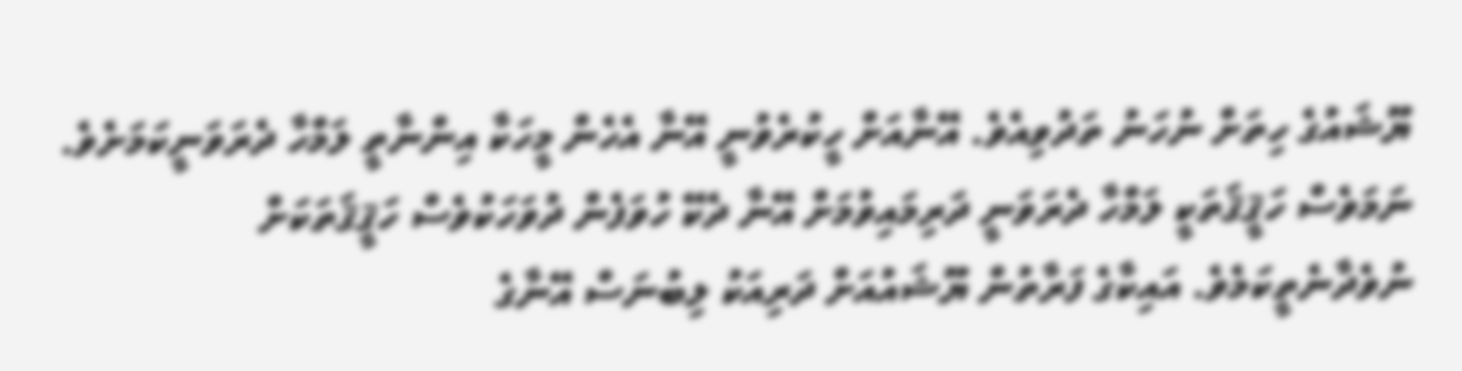ޔޫޝައުގެ ހިތަށް ނުހަނު ތަދުވިއެވެ. އޭނާއަށް ހީކުރެވުނީ އޭނާ އެހެން މީހަކާ އިންނާތީ ލަމްހާ ދެރަވަނީކަމަށެވެ. ނަމަވެސް ހަޤީޤަތަކީ ލަމްހާ ދެރަވަނީ ދަރިމައިވުމަށް އޭނާ ދެކޭ ހުވަފެން ދުވަހަކުވެސް ހަޤީޤަތަކަށް ނުވެދާނެތީކަމެވެ. އައިކާގެ ފަރާތުން ޔޫޝައުއަށް ދަރިއަކު ލިބުނަސް އޭނާގެ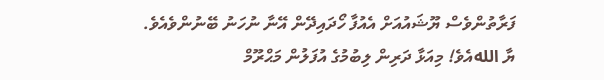ފަރާތުންވެސް ޔޫޝައުއަށް އެއުފާ ހޯދައިދޭން އޭނާ ނުހަނު ބޭނުންވެއެވެ. ޔާ اللهއެވެ! މިއަޅާ ދަރިން ލިބުމުގެ އުފަލުން މަޙްރޫމް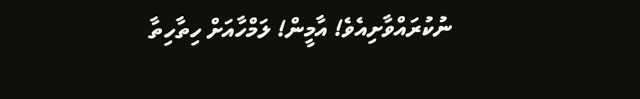ނުކުރައްވާށިއެވެ! އާމީން! ލަމްހާއަށް ހިތާހިތާ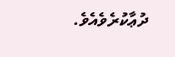ދުޢާކުރެވެއެވެ.